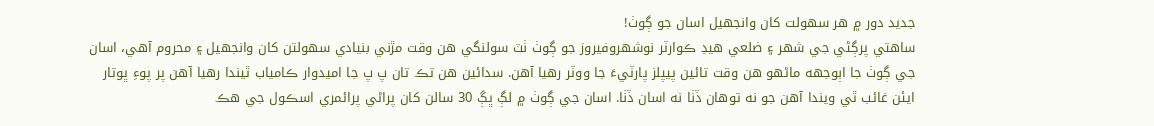جديد دور ۾ هر سهولت کان وانجھيل اسان جو ڳوٺ!
ساهتي پرڳڻي جي شهر ۽ ضلعي هيڊ ڪوارٽر نوشهروفيروز جو ڳوٺ ٺٽ سولنگي هن وقت مڙني بنيادي سهولتن کان وانجھيل ۽ محروم آهي، اسان جي ڳوٺ جا اٻوجھه ماڻهو هن وقت تائين پيپلز پارٽيءَ جا ووٽر رهيا آهن. سدائين هن تڪ تان پ پ جا اميدوار ڪامياب ٿيندا رهيا آهن پر پوءِ ڀوتار ايئن غائب ٿي ويندا آهن جو نه توهان ڏٺا نه اسان ڏٺا. اسان جي ڳوٺ ۾ لڳ ڀڳ 30 سالن کان پراڻي پرائمري اسڪول جي هڪ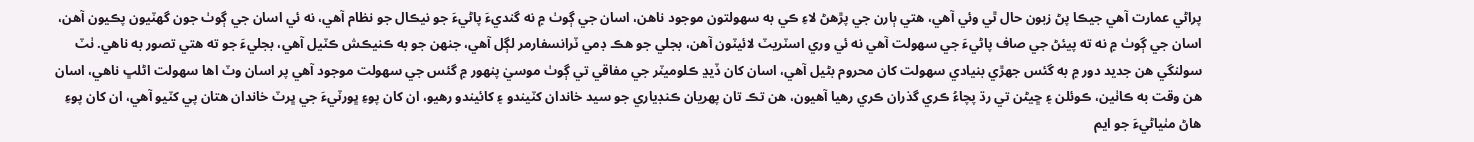پراڻي عمارت آهي جيڪا پڻ زبون حال ٿي وئي آهي، هتي ٻارن جي پڙهڻ لاءِ ڪي به سهولتون موجود ناهن، اسان جي ڳوٺ ۾ نه گنديءَ پاڻيءَ جو نيڪال جو نظام آهي، نه ئي اسان جي ڳوٺ جون گھٽيون پڪيون آهن، اسان جي ڳوٺ ۾ نه ته پيئڻ جي صاف پاڻيءَ جي سهولت آهي نه ئي وري اسٽريٽ لائيٽون آهن، بجلي جو هڪ ڊمي ٽرانسفارمر لڳل آهي، جنهن جو به ڪنيڪش ڪٽيل آهي، بجليءَ جو ته هتي تصور به ناهي. ٺٽ سولنگي هن جديد دور ۾ به گئس جھڙي بنيادي سهولت کان محروم بڻيل آهي، اسان کان ڏيڍ ڪلوميٽر جي مفاقي تي ڳوٺ موسيٰ پنهور ۾ گئس جي سهولت موجود آهي پر اسان وٽ اها سهولت اڻلڀ ناهي، اسان هن وقت به ڪاٺين، ڪوئلن ۽ ڇيڻن تي رڌ پچاءُ ڪري گذران ڪري رهيا آهيون، هن تڪ تان پهريان ڪنڊياري جو سيد خاندان کٽيندو ۽ کائيندو رهيو، ان کان پوءِ ڀورٽيءَ جي ڀرٽ خاندان هتان پي کٽيو آهي، ان کان پوءِ هاڻ مٺياڻيءَ جو ايم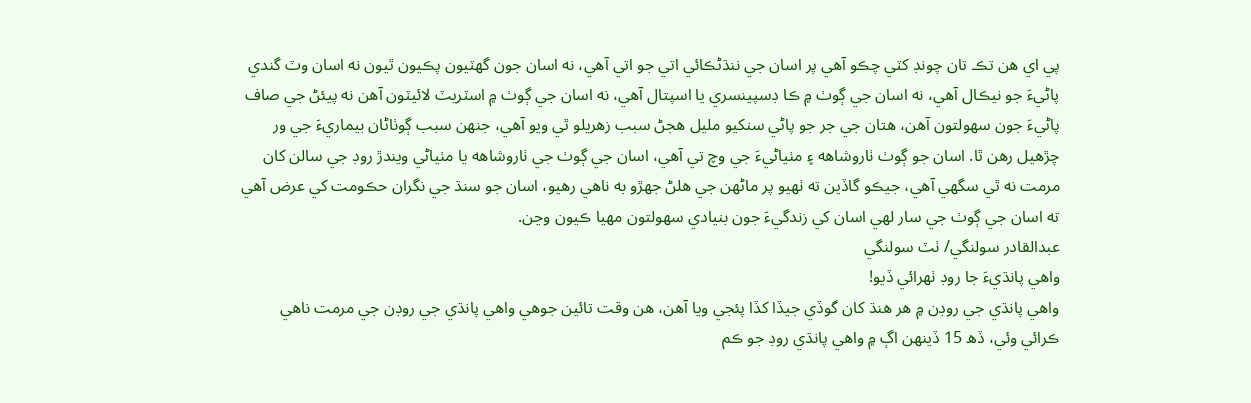پي اي هن تڪ تان چونڊ کٽي چڪو آهي پر اسان جي ننڌڻڪائي اتي جو اتي آهي، نه اسان جون گھٽيون پڪيون ٿيون نه اسان وٽ گندي پاڻيءَ جو نيڪال آهي، نه اسان جي ڳوٺ ۾ ڪا ڊسپينسري يا اسپتال آهي، نه اسان جي ڳوٺ ۾ اسٽريٽ لائيٽون آهن نه پيئڻ جي صاف پاڻيءَ جون سهولتون آهن، هتان جي جر جو پاڻي سنکيو مليل هجڻ سبب زهريلو ٿي ويو آهي، جنهن سبب ڳوٺاڻان بيماريءَ جي ور چڙهيل رهن ٿا. اسان جو ڳوٺ ٺاروشاهه ۽ مٺياڻيءَ جي وچ تي آهي، اسان جي ڳوٺ جي ٺاروشاهه يا مٺياڻي ويندڙ روڊ جي سالن کان مرمت نه ٿي سگھي آهي، جيڪو گاڏين ته ٺهيو پر ماڻهن جي هلڻ جھڙو به ناهي رهيو، اسان جو سنڌ جي نگران حڪومت کي عرض آهي ته اسان جي ڳوٺ جي سار لهي اسان کي زندگيءَ جون بنيادي سهولتون مهيا ڪيون وڃن.
عبدالقادر سولنگي/ ٺٽ سولنگي
واهي پانڌيءَ جا روڊ ٺهرائي ڏيو!
واهي پانڌي جي روڊن ۾ هر هنڌ کان گوڏي جيڏا کڏا پئجي ويا آهن، هن وقت تائين جوهي واهي پانڌي جي روڊن جي مرمت ناهي ڪرائي وئي، ڏھ 15 ڏينهن اڳ ۾ واهي پانڌي روڊ جو ڪم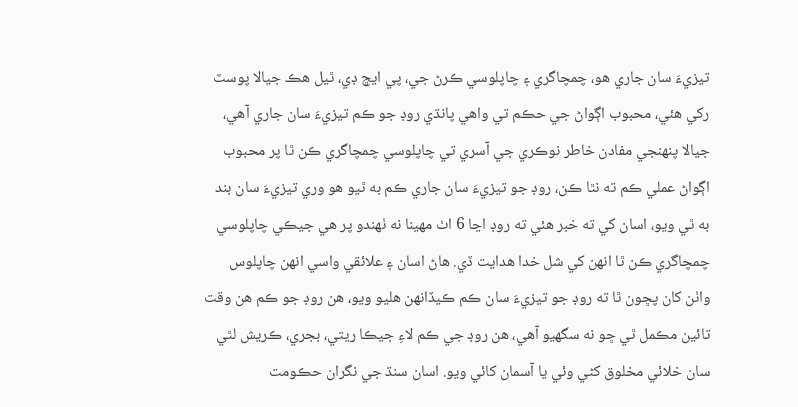تيزيءَ سان جاري هو، چمچاگري ۽ چاپلوسي ڪرڻ جي، پي ايڇ ڊي، ٿيل هڪ جيالا پوسٽ رکي هئي، محبوب اڳواڻ جي حڪم تي واهي پانڌي روڊ جو ڪم تيزيءَ سان جاري آهي، جيالا پنهنجي مفادن خاطر نوڪري جي آسري تي چاپلوسي چمچاگري ڪن ٿا پر محبوب اڳواڻ عملي ڪم ته نٿا ڪن، روڊ جو تيزيءَ سان جاري ڪم به ٿيو هو وري تيزيءَ سان بند به ٿي ويو، اسان کي ته خبر هئي ته روڊ اڃا 6 اٺ مهينا نه ٺهندو پر هي جيڪي چاپلوسي چمچاگري ڪن ٿا انهن کي شل خدا هدايت ڏي. هاڻ اسان ۽ علائقي واسي انهن چاپلوس واٺن کان پڇون ٿا ته روڊ جو تيزيءَ سان ڪم ڪيڏانهن هليو ويو، هن روڊ جو ڪم هن وقت تائين مڪمل ٿي ڇو نه سگھيو آهي، هن روڊ جي ڪم لاءِ جيڪا ريتي، بجري، ڪريش لٿي سان خلائي مخلوق کڻي وئي يا آسمان کائي ويو. اسان سنڌ جي نگران حڪومت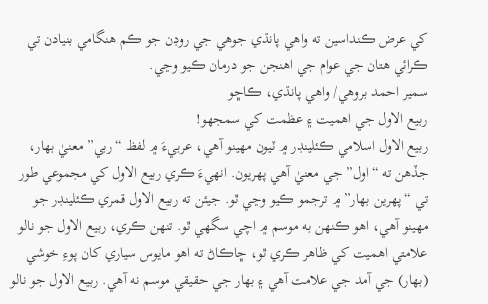کي عرض ڪنداسين ته واهي پانڌي جوهي جي روڊن جو ڪم هنگامي بنيادن تي ڪرائي هتان جي عوام جي اهنجن جو درمان ڪيو وڃي.
سمير احمد بروهي/ واهي پانڌي، ڪاڇو
ربيع الاول جي اهميت ۽ عظمت کي سمجھو!
ربيع الاول اسلامي ڪئلينڊر ۾ ٽيون مهينو آهي، عربيءَ ۾ لفظ “ربي” معنيٰ بهار، جڏهن ته “اول” جي معنيٰ آهي پهريون. انهيءَ ڪري ربيع الاول کي مجموعي طور تي “پهرين بهار” ۾ ترجمو ڪيو وڃي ٿو. جيئن ته ربيع الاول قمري ڪئلينڊر جو مهينو آهي، اهو ڪنهن به موسم ۾ اچي سگهي ٿو. تنهن ڪري، ربيع الاول جو نالو علامتي اهميت کي ظاهر ڪري ٿو، ڇاڪاڻ ته اهو مايوس سياري کان پوءِ خوشي (بهار) جي آمد جي علامت آهي ۽ بهار جي حقيقي موسم نه آهي. ربيع الاول جو نالو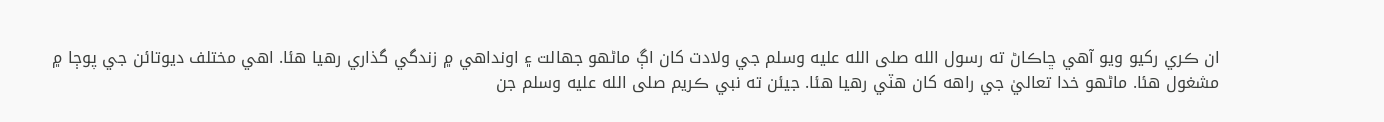ان ڪري رکيو ويو آهي ڇاڪاڻ ته رسول الله صلى الله عليه وسلم جي ولادت کان اڳ ماڻهو جهالت ۽ اونداهي ۾ زندگي گذاري رهيا هئا. اهي مختلف ديوتائن جي پوڄا ۾ مشغول هئا. ماڻهو خدا تعاليٰ جي راهه کان هٽي رهيا هئا. جيئن ته نبي ڪريم صلى الله عليه وسلم جن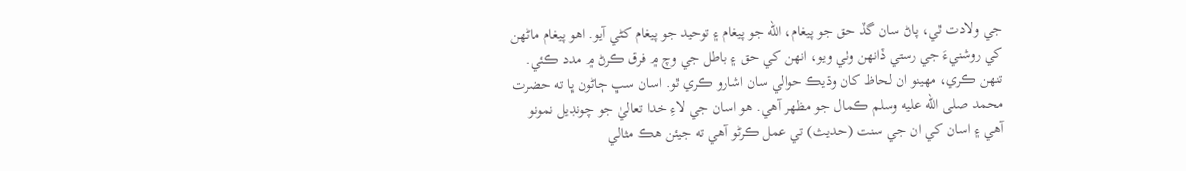جي ولادت ٿي، پاڻ سان گڏ حق جو پيغام، الله جو پيغام ۽ توحيد جو پيغام کڻي آيو. اهو پيغام ماڻهن کي روشنيءَ جي رستي ڏانهن وٺي ويو، انهن کي حق ۽ باطل جي وچ ۾ فرق ڪرڻ ۾ مدد ڪئي. تنهن ڪري، مهينو ان لحاظ کان وڌيڪ حوالي سان اشارو ڪري ٿو. اسان سڀ ڄاڻون ڀا ته حضرت محمد صلى الله عليه وسلم ڪمال جو مظهر آهي. هو اسان جي لاءِ خدا تعاليٰ جو چونڊيل نمونو آهي ۽ اسان کي ان جي سنت (حديث) تي عمل ڪرڻو آهي ته جيئن هڪ مثالي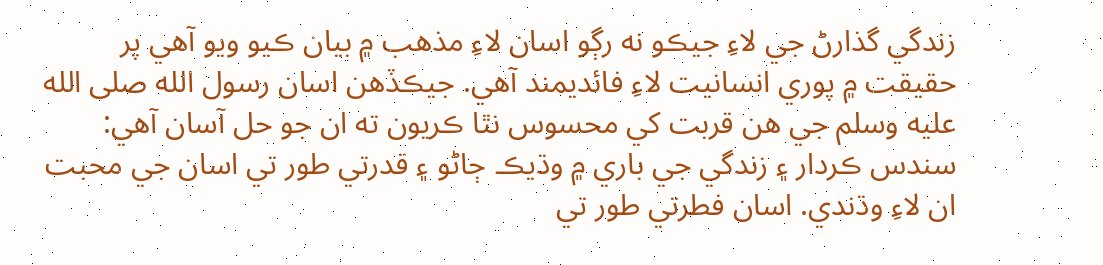زندگي گذارڻ جي لاءِ جيڪو نه رڳو اسان لاءِ مذهب ۾ بيان ڪيو ويو آهي پر حقيقت ۾ پوري انسانيت لاءِ فائديمند آهي. جيڪڏهن اسان رسول الله صلى الله عليه وسلم جي هن قربت کي محسوس نٿا ڪريون ته ان جو حل آسان آهي: سندس ڪردار ۽ زندگي جي باري ۾ وڌيڪ ڄاڻو ۽ قدرتي طور تي اسان جي محبت ان لاءِ وڌندي. اسان فطرتي طور تي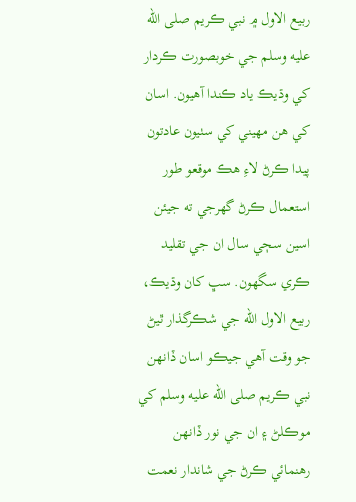ربيع الاول ۾ نبي ڪريم صلى الله عليه وسلم جي خوبصورت ڪردار کي وڌيڪ ياد ڪندا آهيون. اسان کي هن مهيني کي سٺيون عادتون پيدا ڪرڻ لاءِ هڪ موقعو طور استعمال ڪرڻ گهرجي ته جيئن اسين سڄي سال ان جي تقليد ڪري سگهون. سڀ کان وڌيڪ، ربيع الاول الله جي شڪرگذار ٿيڻ جو وقت آهي جيڪو اسان ڏانهن نبي ڪريم صلى الله عليه وسلم کي موڪلڻ ۽ ان جي نور ڏانهن رهنمائي ڪرڻ جي شاندار نعمت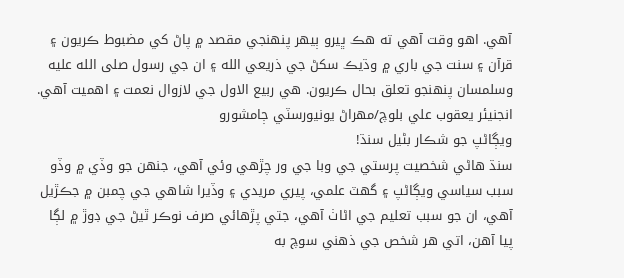آهي. اهو وقت آهي ته هڪ ڀيرو ٻيهر پنهنجي مقصد ۾ پاڻ کي مضبوط ڪريون ۽ قرآن ۽ سنت جي باري ۾ وڌيڪ سکڻ جي ذريعي الله ۽ ان جي رسول صلى الله عليه وسلمسان پنهنجو تعلق بحال ڪريون. هي ربيع الاول جي لازوال نعمت ۽ اهميت آهي.
انجنيئر يعقوب علي بلوچ/مهراڻ يونيورسٽي ڄامشورو
ويڳاڻپ جو شڪار بڻيل سنڌ!
سنڌ هاڻي شخصيت پرستي جي وبا جي ور چڙهي وئي آهي، جنهن جو وڏي ۾ وڏو سبب سياسي ويڳاڻپ ۽ گهٽ علمي، پيري مريدي ۽ وڏيرا شاهي جي چمبن ۾ جڪڙيل آهي، ان جو سبب تعليم جي اڻاٺ آهي، جتي پڙهائي صرف نوڪر ٿيڻ جي ڊوڙ ۾ لڳا پيا آهن، اتي هر شخص جي ذهني سوچ به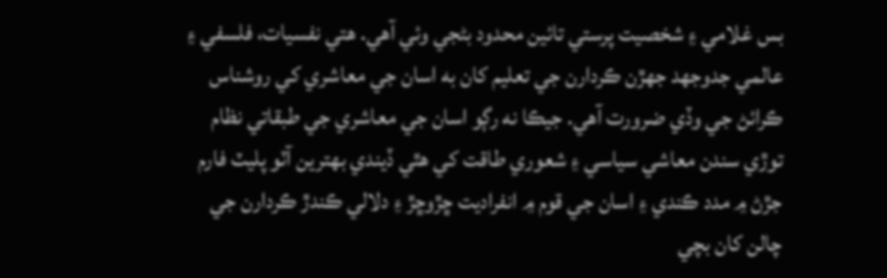بس غلامي ۽ شخصيت پرستي تائين محدود بڻجي وئي آهي. هتي نفسيات، فلسفي ۽ عالمي جدوجهد جهڙن ڪردارن جي تعليم کان به اسان جي معاشري کي روشناس ڪرائڻ جي وڏي ضرورت آهي. جيڪا نه رڳو اسان جي معاشري جي طبقاتي نظام توڙي سندن معاشي سياسي ۽ شعوري طاقت کي هٿي ڏيندي بهترين آٽو پليٽ فارم جڙڻ ۾ مدد ڪندي ۽ اسان جي قوم ۾ انفراديت ڇڙوڇڙ ۽ دلالي ڪندڙ ڪردارن جي چالن کان بچي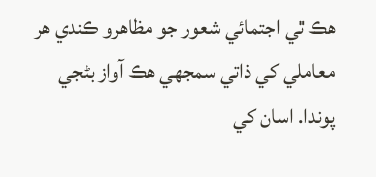هڪ ٿي اجتمائي شعور جو مظاهرو ڪندي هر معاملي کي ذاتي سمجهي هڪ آواز بڻجي پوندا. اسان کي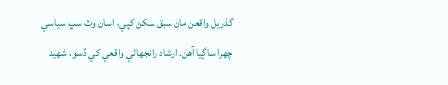گذريل واقعن مان سبق سکڻ کپي، اسان وٽ سڀ سياسي چهرا ساڳيا آهن. ارشاد رانجهاڻي واقعي کي ڏسو، شهيد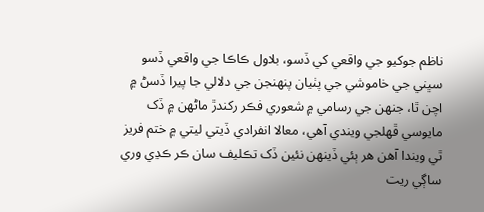ناظم جوکيو جي واقعي کي ڏسو، بلاول ڪاڪا جي واقعي ڏسو سڀني جي خاموشي جي پٺيان پنهنجن جي دلالي جا پيرا ڏسڻ ۾ اچن ٿا، جنهن جي رسامي ۾ شعوري فڪر رکندڙ ماڻهن ۾ ڏک مايوسي ڦهلجي ويندي آهي، معالا انفرادي ڏيتي ليتي ۾ ختم فريز ٿي ويندا آهن هر ٻئي ڏينهن نئين ڏک تڪليف سان ڪر ڪڍي وري ساڳي ريت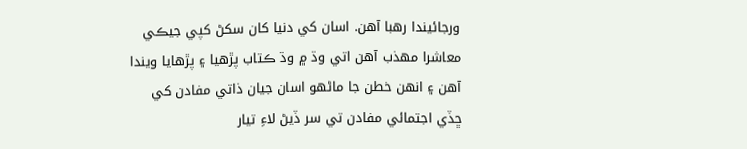ورجائيندا رهبا آهن. اسان کي دنيا کان سکڻ کپي جيڪي معاشرا مهذب آهن اتي وڌ ۾ وڌ ڪتاب پڙهيا ۽ پڙهايا ويندا آهن ۽ انهن خطن جا ماڻهو اسان جيان ذاتي مفادن کي ڇڏي اجتمائي مفادن تي سر ڏيڻ لاءِ تيار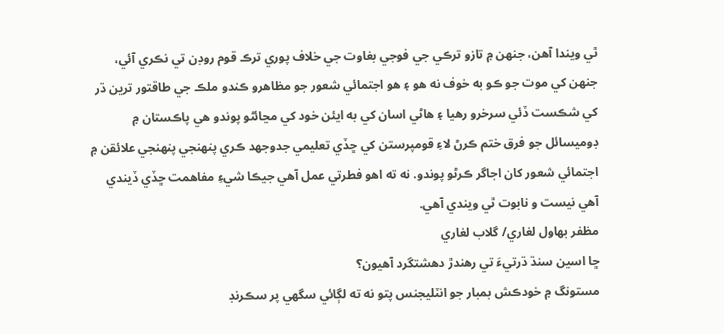ٿي ويندا آهن، جنهن ۾ تازو ترڪي جي فوجي بغاوت جي خلاف پوري ترڪ قوم روڊن تي نڪري آئي، جنهن کي موت جو ڪو به خوف نه هو ۽ هو اجتمائي شعور جو مظاهرو ڪندو ملڪ جي طاقتور ترين ڌر کي شڪست ڏئي سرخرو رهيا ۽ هاڻي اسان کي به ايئن خود کي مڃائڻو پوندو هي پاڪستان ۾ ڊوميسائل جو فرق ختم ڪرڻ لاءِ قومپرستن کي ڇڏي تعليمي جدوجهد ڪري پنهنجي پنهنجي علائقن ۾ اجتمائي شعور کان اجاگر ڪرڻو پوندو. نه ته اهو فطرتي عمل آهي جيڪا شيءِ مفاهمت ڇڏي ڏيندي آهي نيست و نابوت ٿي ويندي آهي.
مظفر بهاول لغاري/ گلاب لغاري
ڇا اسين سنڌ ڌرتيءَ تي رهندڙ دھشتگرد آھيون؟
مستونگ ۾ خودڪش بمبار جو انٽليجنس پتو نه ته لڳائي سگھي پر سڪرنڊ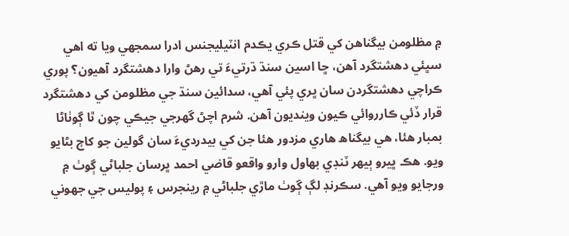۾ مظلومن بيگناھن کي قتل ڪري يڪدم انٽيليجنس ادرا سمجھي ويا ته اهي سڀئي دهشتگرد آهن، ڇا اسين سنڌ ڌرتيءَ تي رهڻ وارا دھشتگرد آھيون؟ پوري ڪراچي دھشتگردن سان ڀري پئي آھي، سدائين سنڌ جي مظلومن کي دھشتگرد قرار ڏئي ڪارروائي ڪيون وينديون آھن. شرم اچڻ گھرجي جيڪي چون ٿا ڳوٺاڻا بمبار ھئا، ھي بيگناھ ھاري مزدور ھئا جن کي بيدرديءَ سان گولين جو کاڄ بڻايو ويو. هڪ ڀيرو ٻيهر ٽنڊي بھاول وارو واقعو قاضي احمد ڀرسان جلباڻي ڳوٺ ۾ ورجايو ويو آهي. سڪرنڊ لڳ ڳوٺ ماڙي جلباڻي ۾ رينجرس ۽ پوليس جي جهوني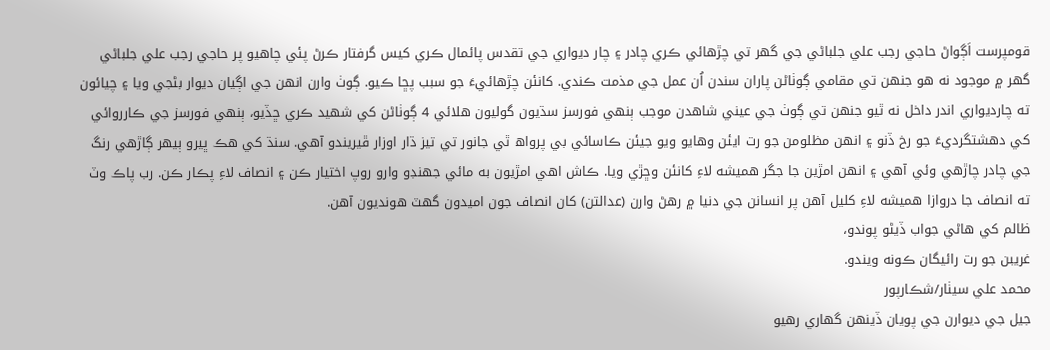قومپرست اَڳواڻ حاجي رجب علي جلباڻي جي گهر تي چڙهائي ڪري چادر ۽ چار ديواري جي تقدس پائمال ڪري کيس گرفتار ڪرڻ پئي چاهيو پر حاجي رجب علي جلباڻي گهر ۾ موجود نه هو جنهن تي مقامي ڳوٺاڻن پاران سندن اُن عمل جي مذمت ڪندي. کانئن چڙھائيءَ جو سبب پڇا ڪيو. ڳوٺ وارن انهن جي اڳيان ديوار بڻجي ويا ۽ چيائون ته چارديواري اندر داخل نه ٿيو جنهن تي ڳوٺ جي عيني شاهدن موجب ٻنھي فورسز سڌيون گوليون هلائي 4 ڳوٺاڻن کي شهيد ڪري ڇڏيو، ٻنھي فورسز جي ڪارروائي کي دهشتگرديءَ جو رخ ڏنو ۽ انھن مظلومن جو رت ايئن وهايو ويو جيئن ڪاسائي بي پرواھ ٿي جانور تي تيز ڌار اوزار ڦيريندو آهي. سنڌ کي هڪ ڀيرو ٻيھر ڳاڙهي رنگ جي چادر چاڙهي وئي آهي ۽ انهن امڙين جا جگر هميشه لاءِ کانئن وڇڙي ويا. ڪاش اهي امڙيون به مائي جھنڊو وارو روپ اختيار ڪن ۽ انصاف لاءِ پڪار ڪن. رب پاڪ وٽ ته انصاف جا دروازا هميشه لاءِ کليل آهن پر انسانن جي دنيا ۾ رھڻ وارن (عدالتن) کان انصاف جون اميدون گھٽ هونديون آهن.
ظالم کي ھاڻي جواب ڏيڻو پوندو،
غريبن جو رت رائيگان ڪونه ويندو.
محمد علي سيٺار/شڪارپور
جيل جي ديوارن جي پويان ڏينهن گھاري رھيو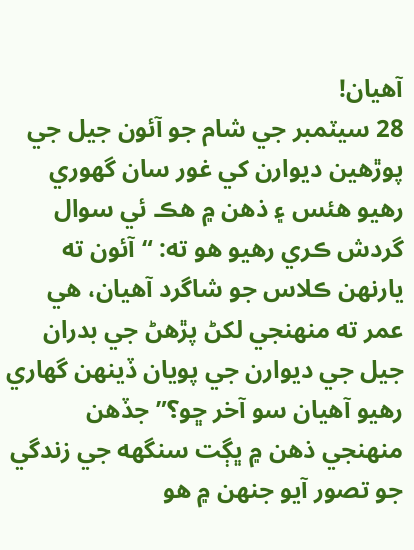آھيان!
28 سيٽمبر جي شام جو آئون جيل جي پوڙھين ديوارن کي غور سان گهوري رھيو ھئس ۽ ذھن ۾ ھڪ ئي سوال گردش ڪري رھيو ھو ته: “آئون ته يارنھن ڪلاس جو شاگرد آھيان، ھي عمر ته منهنجي لکڻ پڙهڻ جي بدران جيل جي ديوارن جي پويان ڏينهن گھاري رھيو آھيان سو آخر ڇو؟” جڏهن منهنجي ذھن ۾ ڀڳت سنگهه جي زندگي جو تصور آيو جنهن ۾ ھو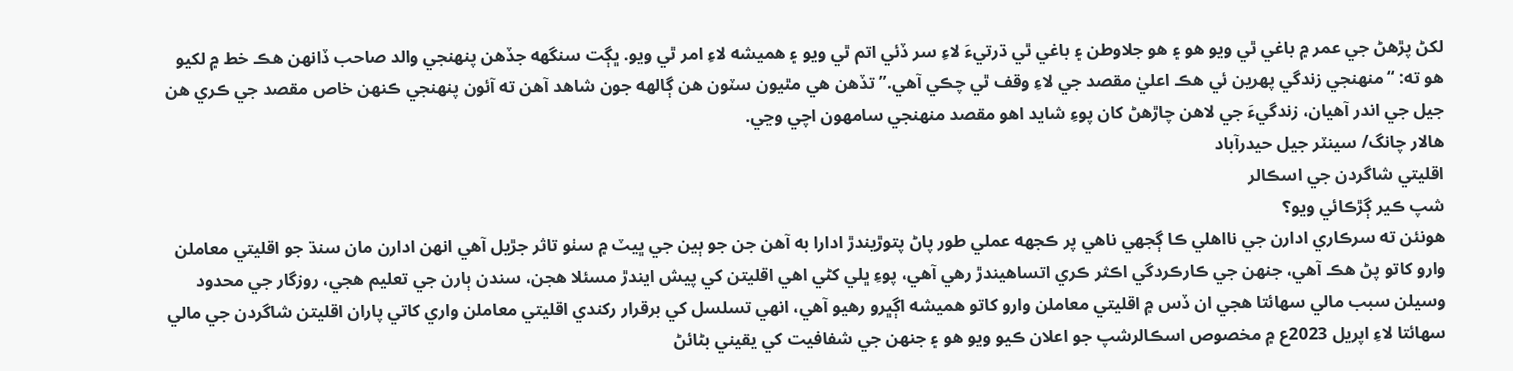لکڻ پڙهڻ جي عمر ۾ باغي ٿي ويو ھو ۽ ھو جلاوطن ۽ باغي ٿي ڌرتيءَ لاءِ سر ڏئي اتم ٿي ويو ۽ ھميشه لاءِ امر ٿي ويو. ڀڳت سنگهه جڏهن پنهنجي والد صاحب ڏانهن ھڪ خط ۾ لکيو هو ته: “منهنجي زندگي پھرين ئي ھڪ اعليٰ مقصد جي لاءِ وقف ٿي چڪي آهي.” تڏهن ھي مٿيون سٽون ھن ڳالهه جون شاھد آهن ته آئون پنهنجي ڪنهن خاص مقصد جي ڪري هن جيل جي اندر آھيان، زندگيءَ جي لاهن چاڙهڻ کان پوءِ شايد اهو مقصد منهنجي سامهون اچي وڃي.
ھالار چانگ/ سينٽر جيل حيدرآباد
اقليتي شاگردن جي اسڪالر
شپ ڪير ڳڙڪائي ويو؟
ھونئن ته سرڪاري ادارن جي نااهلي ڪا ڳجهي ناهي پر ڪجھه عملي طور پاڻ پتوڙيندڙ ادارا به آھن جن جو ٻين جي ڀيٽ ۾ سٺو تاثر جڙيل آھي انھن ادارن مان سنڌ جو اقليتي معاملن وارو کاتو پڻ ھڪ آھي، جنھن جي ڪارڪردگي اڪثر ڪري اتساهيندڙ رھي آھي، پوءِ ڀلي کڻي اھي اقليتن کي پيش ايندڙ مسئلا ھجن، سندن ٻارن جي تعليم ھجي، روزگار جي محدود وسيلن سبب مالي سهائتا ھجي ان ڏس ۾ اقليتي معاملن وارو کاتو ھميشه اڳڀرو رھيو آھي، انھي تسلسل کي برقرار رکندي اقليتي معاملن واري کاتي پاران اقليتن شاگردن جي مالي سهائتا لاءِ اپريل 2023ع ۾ مخصوص اسڪالرشپ جو اعلان ڪيو ويو ھو ۽ جنهن جي شفافيت کي يقيني بڻائڻ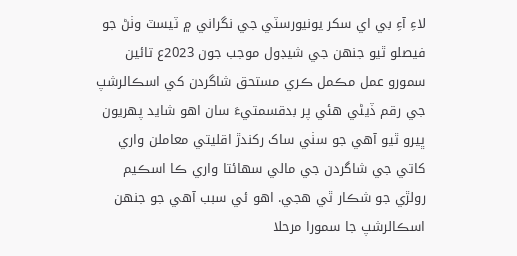لاءِ آءِ بي اي سکر يونيورسٽي جي نگراني ۾ ٽيسٽ وٺڻ جو فيصلو ٿيو جنھن جي شيڊول موجب جون 2023ع تائين سمورو عمل مڪمل ڪري مستحق شاگردن کي اسڪالرشپ جي رقم ڏيڻي ھئي پر بدقسمتيءَ سان اھو شايد پھريون ڀيرو ٿيو آھي جو سٺي ساک رکندڙ اقليتي معاملن واري کاتي جي شاگردن جي مالي سهائتا واري ڪا اسڪيم رولڙي جو شڪار ٿي ھجي. اھو ئي سبب آھي جو جنھن اسڪالرشپ جا سمورا مرحلا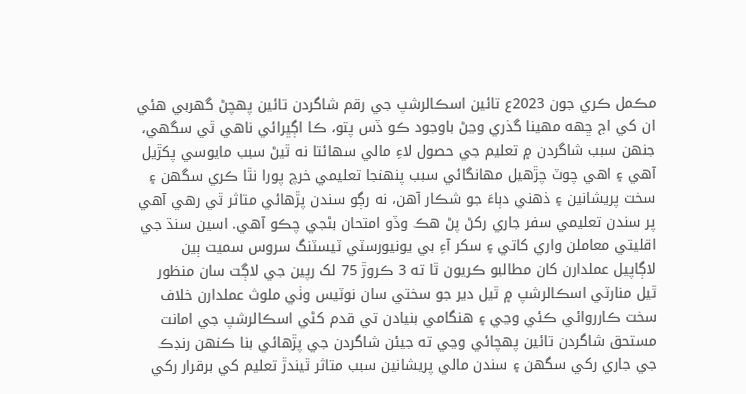مڪمل ڪري جون 2023ع تائين اسڪالرشپ جي رقم شاگردن تائين پھچڻ گھربي ھئي ان کي اڄ ڇھه مھينا گذري وڃڻ باوجود ڪو ڏس پتو، ڪا اڳڀرائي ناھي ٿي سگھي، جنھن سبب شاگردن ۾ تعليم جي حصول لاءِ مالي سهائتا نه ٿيڻ سبب مايوسي پکڙيل آھي ۽ اھي چوٽ چڙهيل مھانگائي سبب پنھنجا تعليمي خرچ پورا نٿا ڪري سگهن ۽ سخت پريشانين ۽ ذھني دٻاءَ جو شڪار آھن، نه رڳو سندن پڙھائي متاثر ٿي رهي آھي پر سندن تعليمي سفر جاري رکڻ پڻ ھڪ وڏو امتحان بڻجي چڪو آھي. اسين سنڌ جي اقليتي معاملن واري کاتي ۽ سکر آءِ بي يونيورسٽي ٽيسٽنگ سروس سميت ٻين لاڳاپيل عملدارن کان مطالبو ڪريون ٿا ته 3 ڪروڙ 75 لک رپين جي لاڳت سان منظور ٿيل منارٽي اسڪالرشپ ۾ ٿيل دير جو سختي سان نوٽيس وٺي ملوث عملدارن خلاف سخت ڪارروائي ڪئي وڃي ۽ ھنگامي بنيادن تي قدم کڻي اسڪالرشپ جي امانت مستحق شاگردن تائين پهچائي وڃي ته جيئن شاگردن جي پڙهائي بنا ڪنهن رنڊڪ جي جاري رکي سگھن ۽ سندن مالي پريشانين سبب متاثر ٿيندڙ تعليم کي برقرار رکي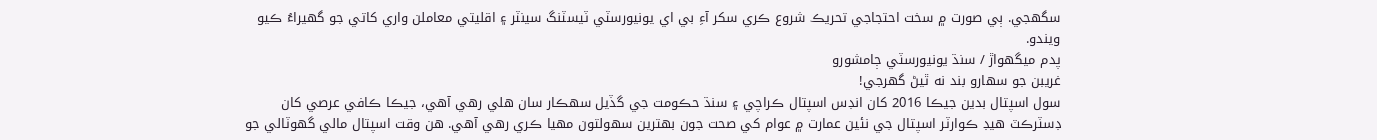سگھجي. ٻي صورت ۾ سخت احتجاجي تحريڪ شروع ڪري سکر آءِ بي اي يونيورسٽي ٽيسٽنگ سينٽر ۽ اقليتي معاملن واري کاتي جو گهيراءُ ڪيو ويندو.
پدم ميگهواڙ / سنڌ يونيورسٽي ڄامشورو
غريبن جو سهارو بند نه ٿيڻ گهرجي!
سول اسپتال بدين جيڪا 2016 کان انڊس اسپتال ڪراچي ۽ سنڌ حڪومت جي گڏيل سهڪار سان هلي رهي آهي، جيڪا ڪافي عرصي کان ڊسٽرڪٽ هيڊ ڪوارٽر اسپتال جي نئين عمارت ۾ عوام کي صحت جون بهترين سهولتون مهيا ڪري رهي آهي. هن وقت اسپتال مالي گهوٽالي جو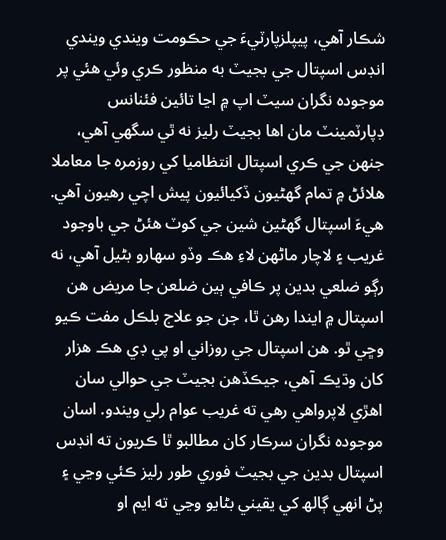شڪار آهي، پيپلزپارٽيءَ جي حڪومت ويندي ويندي انڊس اسپتال جي بجيٽ به منظور ڪري وئي هئي پر موجوده نگران سيٽ اپ ۾ اڃا تائين فئنانس ڊپارٽمينٽ مان اها بجيٽ رليز نه ٿي سگھي آهي، جنهن جي ڪري اسپتال انتظاميا کي روزمره جا معاملا هلائڻ ۾ تمام گھڻيون ڏکيائيون پيش اچي رهيون آهي. هيءَ اسپتال گھڻين شين جي کوٽ هئڻ جي باوجود غريب ۽ لاچار ماڻهن لاءِ هڪ وڏو سهارو بڻيل آهي، نه رڳو ضلعي بدين پر ڪافي ٻين ضلعن جا مريض هن اسپتال ۾ ايندا رهن ٿا، جن جو علاج بلڪل مفت ڪيو وڇي ٿو. هن اسپتال جي روزاني او پي ڊي هڪ هزار کان وڌيڪ آهي، جيڪڏهن بجيٽ جي حوالي سان اهڙي لاپرواهي رهي ته غريب عوام رلي ويندو. اسان موجوده نگران سرڪار کان مطالبو ٿا ڪريون ته انڊس اسپتال بدين جي بجيٽ فوري طور رليز ڪئي وڃي ۽ پڻ انهي ڳالھ کي يقيني بڻايو وڃي ته ايم او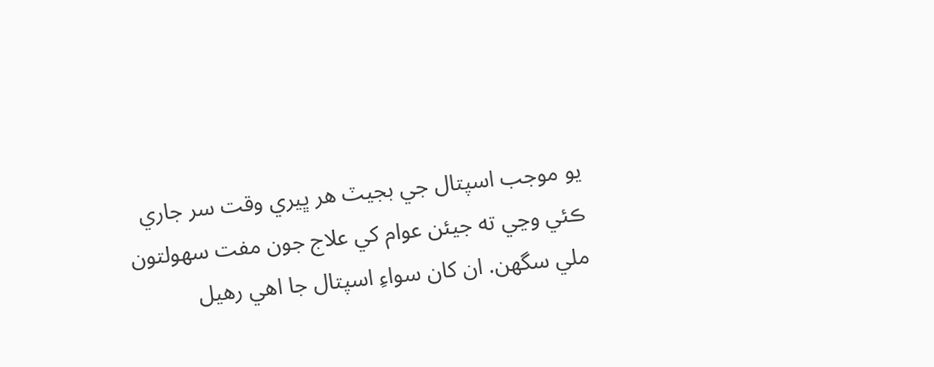يو موجب اسپتال جي بجيٽ هر ڀيري وقت سر جاري ڪئي وڃي ته جيئن عوام کي علاج جون مفت سهولتون ملي سگهن. ان کان سواءِ اسپتال جا اهي رهيل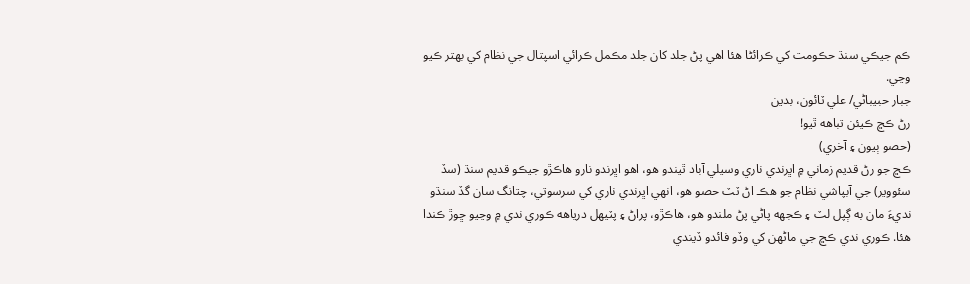ڪم جيڪي سنڌ حڪومت کي ڪرائڻا هئا اهي پڻ جلد کان جلد مڪمل ڪرائي اسپتال جي نظام کي بهتر ڪيو وڃي.
جبار حبيباڻي/ علي ٽائون، بدين
رڻ ڪڇ ڪيئن تباهه ٿيو!
(حصو ٻيون ۽ آخري)
ڪڇ جو رڻ قديم زماني ۾ اڀرندي ناري وسيلي آباد ٿيندو هو، اهو اڀرندو نارو هاڪڙو جيڪو قديم سنڌ (سڏ سئووير) جي آبپاشي نظام جو هڪ اڻ ٽٽ حصو هو، انهي اڀرندي ناري کي سرسوتي، چتانگ سان گڏ سنڌو نديءَ مان به ڳپل لٽ ۽ ڪجهه پاڻي پڻ ملندو هو، هاڪڙو، پراڻ ۽ پٽيهل درياهه ڪوري ندي ۾ وڃيو ڇوڙ ڪندا هئا. ڪوري ندي ڪڇ جي ماڻھن کي وڏو فائدو ڏيندي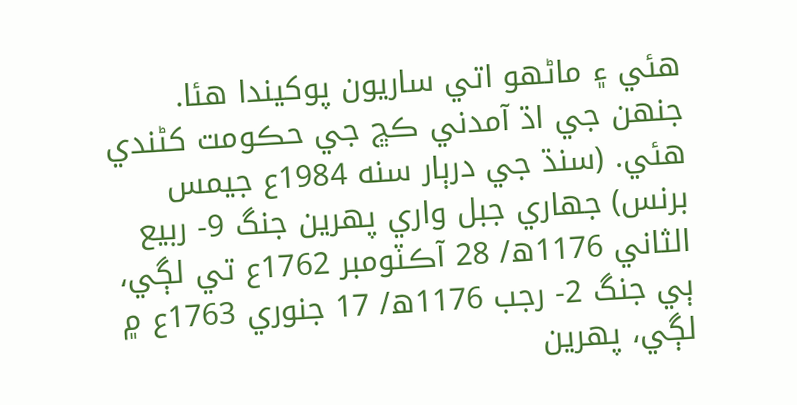هئي ۽ ماڻھو اتي ساريون پوکيندا هئا. جنهن جي اڌ آمدني ڪڇ جي حڪومت کڻندي هئي. (سنڌ جي درٻار سنه 1984ع جيمس برنس) جهاري جبل واري پهرين جنگ 9- ربيع الثاني 1176ھ/ 28 آڪٽومبر 1762ع تي لڳي، ٻي جنگ 2- رجب 1176ھ/ 17 جنوري 1763ع ۾ لڳي، پهرين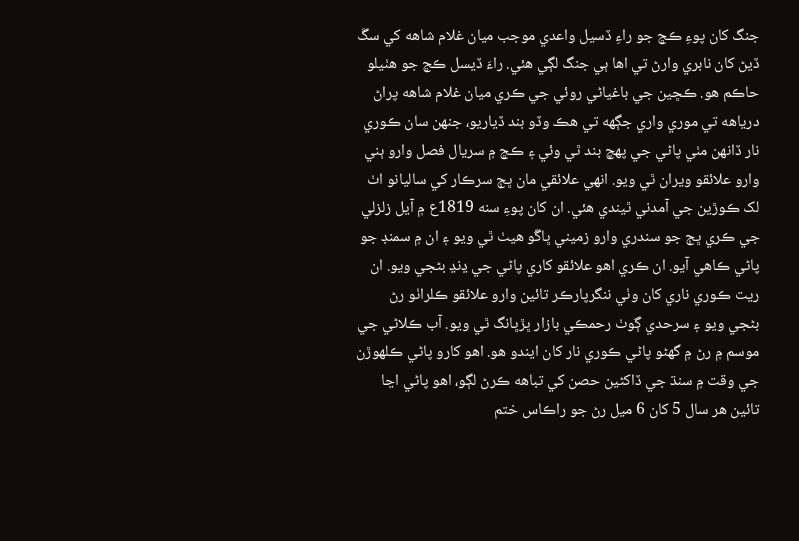جنگ کان پوءِ ڪڇ جو راءِ ڏسيل واعدي موجب ميان غلام شاهه کي سڱ ڏيڻ کان نابري وارڻ تي اها ٻي جنگ لڳي هئي. راءَ ڏيسل ڪڇ جو هٺيلو حاڪم هو. ڪڇين جي باغياڻي روئي جي ڪري ميان غلام شاهه پراڻ درياهه تي موري واري جڳهه تي هڪ وڏو بند ڏياريو، جنهن سان ڪوري نار ڏانهن مٺي پاڻي جي پهچ بند ٿي وئي ۽ ڪڇ ۾ سريال فصل وارو ٻني وارو علائقو ويران ٿي ويو. انهي علائقي مان ڀڄ سرڪار کي ساليانو اٺ لک ڪوڙين جي آمدني ٿيندي هئي. ان کان پوءِ سنه 1819ع ۾ آيل زلزلي جي ڪري ڀڄ جو سندري وارو زميني ڀاڱو هيٺ ٿي ويو ۽ ان ۾ سمنڊ جو پاڻي ڪاهي آيو. ان ڪري اهو علائقو کاري پاڻي جي ڍنڍ بڻجي ويو. ان ريت ڪوري ناري کان وٺي ننگرپارڪر تائين وارو علائقو ڪلراٺو رڻ بڻجي ويو ۽ سرحدي ڳوٺ رحمڪي بازار ڀڙڀانگ ٿي ويو. آب ڪلاڻي جي موسم ۾ رڻ ۾ گهڻو پاڻي ڪوري نار کان ايندو هو. اهو کارو پاڻي ڪلهوڙن جي وقت ۾ سنڌ جي ڏاکڻين حصن کي تباهه ڪرڻ لڳو، اهو پاڻي اڃا تائين هر سال 5 کان 6 ميل رڻ جو راڪاس ختم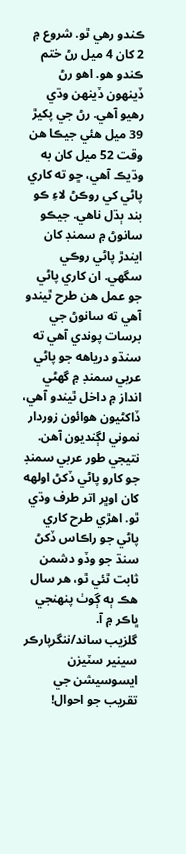ڪندو رهي ٿو. شروع ۾ 2 کان 4 ميل رڻ ختم ڪندو هو. اهو رڻ ڏينهون ڏينهن وڌي رهيو آھي. رڻ جي پکيڙ 39 ميل هئي جيڪا هن وقت 52 ميل کان به وڌيڪ آھي، ڇو ته کاري پاڻي کي روڪڻ لاءِ ڪو بند ٻڌل ناھي. جيڪو سانوڻ ۾ سمنڊ کان ايندڙ پاڻي روڪي سگهي. ان کاري پاڻي جو عمل هن طرح ٿيندو آھي ته سانوڻ جي برسات پوندي آھي ته سنڌو درياهه جو پاڻي عربي سمنڊ ۾ گهڻي انداز ۾ داخل ٿيندو آھي، ڏاکڻيون هوائون زوردار نموني لڳنديون آھن. نتيجي طور عربي سمنڊ جو کارو پاڻي ڏکڻ اولهه کان اوڀر اتر طرف وڌي ٿو. اهڙي طرح کاري پاڻي جو راڪاس ڏکڻ سنڌ جو وڏو دشمن ثابت ٿئي ٿو، هر سال هڪ ٻه ڳوٺ پنهنجي ڀاڪر ۾ آ.
گلزيب ساند/ننگرپارڪر
سينير سٽيزن ايسوسيشن جي تقريب جو احوال!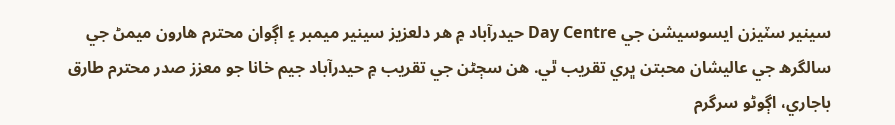سينير سٽيزن ايسوسيشن جي Day Centre حيدرآباد ۾ ھر دلعزيز سينير ميمبر ۽ اڳوان محترم ھارون ميمڻ جي سالگرھ جي عاليشان محبتن ڀري تقريب ٿي. ھن سڄڻن جي تقريب ۾ حيدرآباد جيم خانا جو معزز صدر محترم طارق باجاري، اڳوڻو سرگرم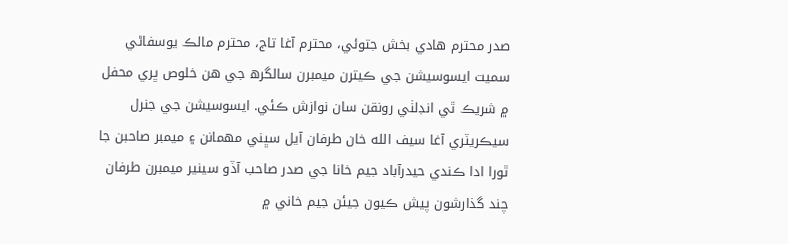صدر محترم ھادي بخش جتوئي، محترم آغا تاج، محترم مالڪ يوسفاڻي سميت ايسوسيشن جي ڪيترن ميمبرن سالگرھ جي ھن خلوص ڀري محفل ۾ شريڪ ٿي انڊلٺي رونقن سان نوازش ڪئي. ايسوسيشن جي جنرل سيڪريٽري آغا سيف الله خان طرفان آيل سڀني مھمانن ۽ ميمبر صاحبن جا ٿورا ادا ڪندي حيدرآباد جيم خانا جي صدر صاحب آڏو سينير ميمبرن طرفان چند گذارشون پيش ڪيون جيئن جيم خاني ۾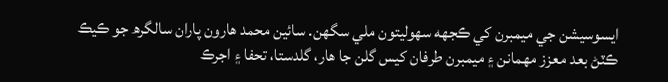ايسوسيشن جي ميمبرن کي ڪجهه سھوليتون ملي سگھن. سائين محمد ھارون پاران سالگرھ جو ڪيڪ ڪٽڻ بعد معزز مھمانن ۽ ميمبرن طرفان کيس گلن جا ھار، گلدستا، تحفا ۽ اجرڪ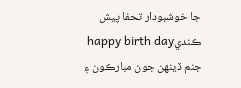جا خوشبودار تحفا پيش ڪنديhappy birth day جنم ڏينهن جون مبارڪون ۽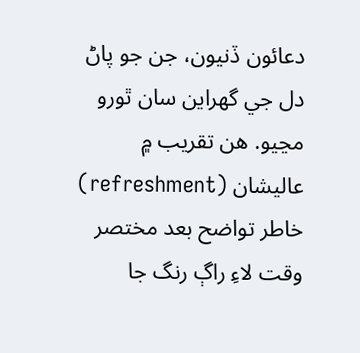دعائون ڏنيون، جن جو پاڻ دل جي گھراين سان ٿورو مڃيو. ھن تقريب ۾ عاليشان (refreshment) خاطر تواضح بعد مختصر وقت لاءِ راڳ رنگ جا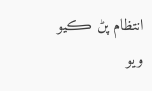انتظام پڻ ڪيو ويو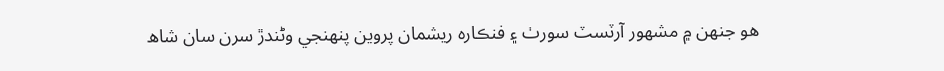هو جنهن ۾ مشھور آرٽسٽ سورٺ ۽ فنڪاره ريشمان پروين پنهنجي وڻندڙ سرن سان شاھ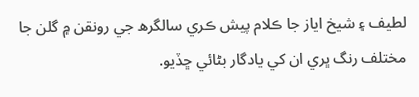لطيف ۽ شيخ اياز جا ڪلام پيش ڪري سالگرھ جي رونقن ۾ گلن جا مختلف رنگ ڀري ان کي يادگار بڻائي ڇڏيو.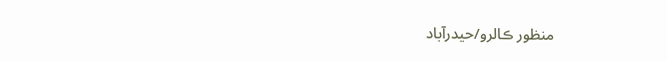منظور ڪالرو/حيدرآباد